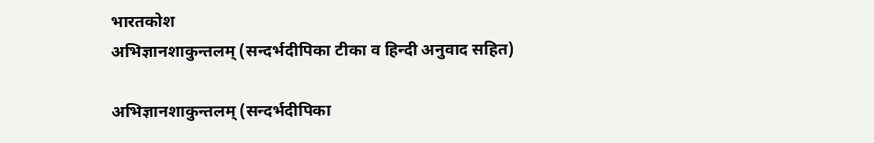भारतकोश
अभिज्ञानशाकुन्तलम् (सन्दर्भदीपिका टीका व हिन्दी अनुवाद सहित)

अभिज्ञानशाकुन्तलम् (सन्दर्भदीपिका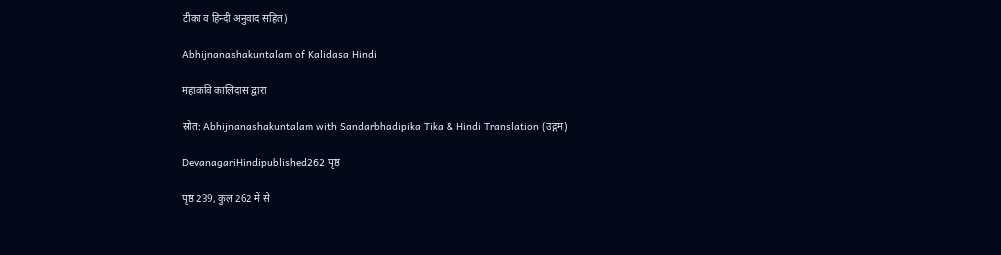टीका व हिन्दी अनुवाद सहित)

Abhijnanashakuntalam of Kalidasa Hindi

महाकवि कालिदास द्वारा

स्रोत: Abhijnanashakuntalam with Sandarbhadipika Tika & Hindi Translation (उद्गम)

DevanagariHindipublished262 पृष्ठ

पृष्ठ 239, कुल 262 में से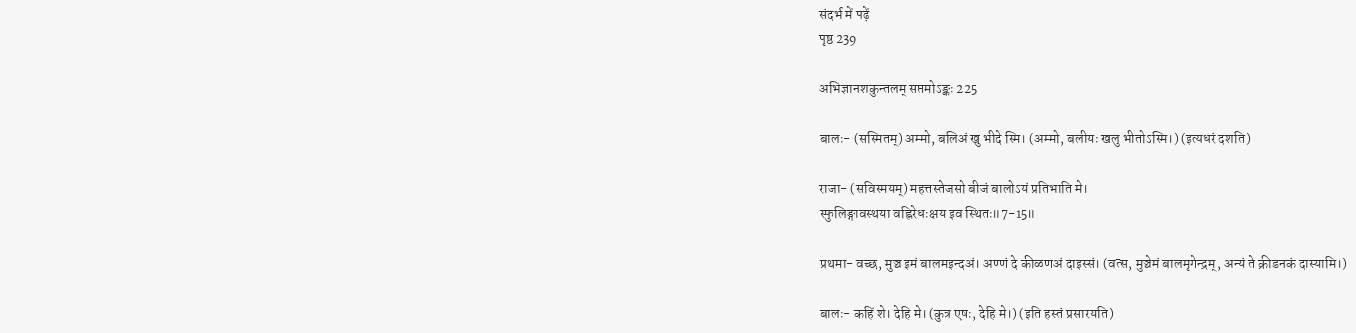संदर्भ में पढ़ें
पृष्ठ 239

अभिज्ञानशकुन्तलम् सप्तमोऽङ्कः 225

बालः- (सस्मितम्) अम्मो, बलिअं खु भीदे स्मि। (अम्मो, बलीयः खलु भीतोऽस्मि।) (इत्यधरं दशति)

राजा- (सविस्मयम्) महत्तस्तेजसो बीजं बालोऽयं प्रतिभाति मे।
स्फुलिङ्गावस्थया वह्निरेधःक्षय इव स्थितः॥7-15॥

प्रथमा- वच्छ, मुञ्च इमं बालमइन्दअं। अण्णं दे कीळणअं दाइस्सं। (वत्स, मुञ्चेमं बालमृगेन्द्रम्, अन्यं ते क्रीडनकं दास्यामि।)

बालः- कहिं शे। देहि मे। (कुत्र एषः, देहि मे।) (इति हस्तं प्रसारयति)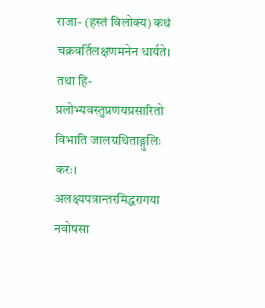राजा- (हस्तं विलोक्य) कथं चक्रवर्तिलक्षणमनेन धार्यते। तथा हि-
प्रलोभ्यवस्तुप्रणयप्रसारितो
विभाति जालग्रथिताङ्गुलिः करः।
अलक्ष्यपत्रान्तरमिद्धरागया
नवोषसा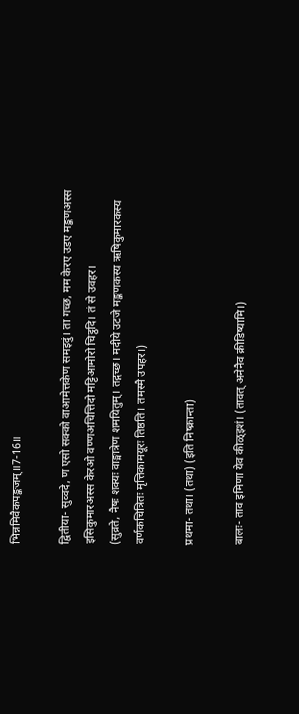भिन्नमिवैकपङ्कजम्॥7-16॥

द्वितीया- सुव्वदे, ण एसो सक्को वाआमेत्तकेण समइदुं। ता गच्छ, मम केरए उडए मङ्कणअस्स इसिकुमारअस्स केरओ वण्णअचित्तिदो मट्टिआमोरो चिट्ठदि। तं से उवहर।
(सुव्रते, नैषः शक्यः वाङ्मात्रेण शमयितुम्। तद्गच्छ। मदीये उटजे मङ्कणकस्य ऋषिकुमारकस्य वर्णकचित्रितः मृत्तिकामयूरः तिष्ठति। तमस्मै उपहर।)

प्रथमा- तथा। (तथा) (इति निष्क्रान्ता)

बालः- ताव इमिणा येव कीळ्इशं। (तावत् अनेनैव क्रीडिष्यामि।)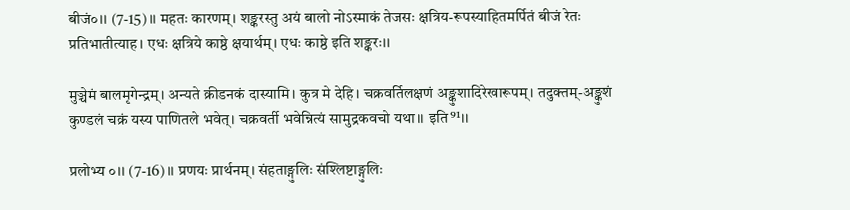बीजं०।। (7-15)।। महतः कारणम्। शङ्करस्तु अयं बालो नोऽस्माकं तेजसः क्षत्रिय-रूपस्याहितमर्पितं बीजं रेतः प्रतिभातीत्याह। एधः क्षत्रिये काष्ठे क्षयार्थम्। एधः काष्ठे इति शङ्करः।।

मुञ्चेमं बालमृगेन्द्रम्। अन्यते क्रीडनकं दास्यामि। कुत्र मे देहि। चक्रवर्तिलक्षणं अङ्कुशादिरेखारूपम्। तदुक्तम्-अङ्कुशं कुण्डलं चक्रं यस्य पाणितले भवेत्। चक्रवर्ती भवेन्नित्यं सामुद्रकवचो यथा।। इति⁹¹।।

प्रलोभ्य ०।। (7-16)।। प्रणयः प्रार्थनम्। संहताङ्गुलिः संश्लिष्टाङ्गुलिः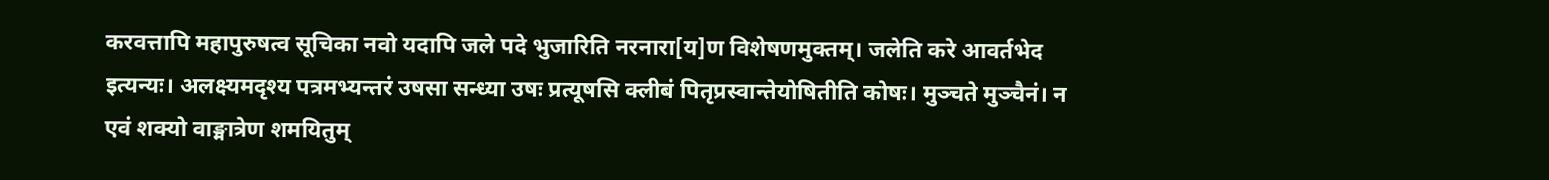करवत्तापि महापुरुषत्व सूचिका नवो यदापि जले पदे भुजारिति नरनारा[य]ण विशेषणमुक्तम्। जलेति करे आवर्तभेद इत्यन्यः। अलक्ष्यमदृश्य पत्रमभ्यन्तरं उषसा सन्ध्या उषः प्रत्यूषसि क्लीबं पितृप्रस्वान्तेयोषितीति कोषः। मुञ्चते मुञ्चैनं। न एवं शक्यो वाङ्मात्रेण शमयितुम्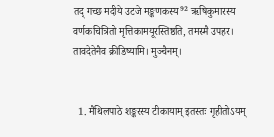तद् गच्छ मदीये उटजे मङ्कणकस्य⁹² ऋषिकुमारस्य वर्णकचित्रितो मृत्तिकामयूरस्तिष्ठति, तमस्मै उपहर। तावदेतेनैव क्रीडिष्यामि। मुञ्चैनम्।


  1. मैथिलपाठे शङ्करस्य टीकायाम् इतस्तः गृहीतोऽयम्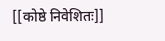[[कोष्ठे निवेशितः]]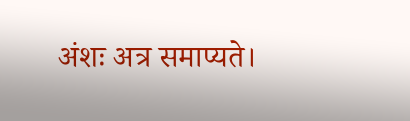अंशः अत्र समाप्यते।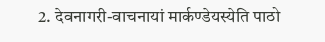2. देवनागरी-वाचनायां मार्कण्डेयस्येति पाठो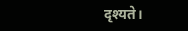दृश्यते।